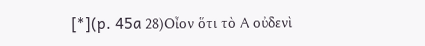[*](p. 45a 28)Οἶον ὅτι τὸ Α οὐδενὶ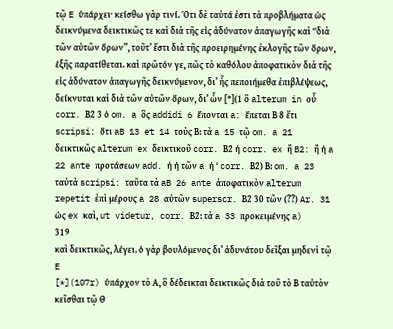τῷ E ὑπάρχει· κείσθω γὰρ τινί. ΄Οτι δὲ ταὐτά ἐστι τὰ προβλήματα ὡς δεικνύμενα δεικτικῶς τε καὶ διὰ τῆς εἰς ἀδύνατον ἀπαγωγῆς καὶ “διὰ τῶν αὐτῶν ὅρων’’, τοῦτ’ ἔστι διὰ τῆς προειρημένης ἐκλογῆς τῶν ὅρων, ἑξῆς παρατίθεται. καὶ πρῶτόν γε, πῶς τὸ καθόλου ἀποφατικὸν διὰ τῆς εἰς ἀδύνατον ἀπαγωγῆς δεικνύμενον, δι’ ἧς πεποιήμεθα ἐπιβλέψεως, δείκνυται καὶ διὰ τῶν αὐτῶν ὅρων, δι’ ὧν [*](1 ὃ alterum in οὗ corr. Β2 3 ὁ om. a ὃς addidi 6 ἕπονται a: ἕπεται Β 8 ἔτι scripsi: ὅτι aB 13 et 14 τοὺς Β: τὰ a 15 τῷ om. a 21 δεικτικῶς alterum ex δεικτικοῦ corr. Β2 ἡ corr. ex ἢ B2: ἢ ἡ a 22 ante προτάσεων add. ἡ ἡ τῶν a ἡ ‘ corr. Β2) Β: om. a 23 ταὐτὰ scripsi: ταῦτα τὰ aB 26 ante ἀποφατικὸν alterum repetit ἐπὶ μέρους a 28 αὐτῶν superscr. Β2 30 τῶν (??) Ar. 31 ὡς ex καὶ, ut videtur, corr. Β2: τὰ a 33 προκειμένης a)
319
καὶ δεικτικῶς, λέγει. ὁ γὰρ βουλόμενος δι’ ἀδυνάτου δεῖξαι μηδενὶ τῷ E
[*](107r) ὑπάρχον τὸ Α, ὃ δέδεικται δεικτικῶς διὰ τοῦ τὸ Β ταὐτὸν κεῖσθαι τῷ Θ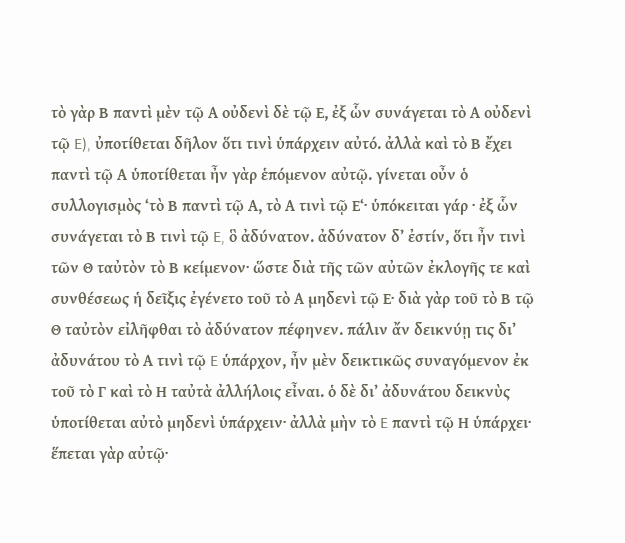τὸ γὰρ Β παντὶ μὲν τῷ Α οὐδενὶ δὲ τῷ Ε, ἐξ ὧν συνάγεται τὸ Α οὐδενὶ τῷ E), ὐποτίθεται δῆλον ὅτι τινὶ ὑπάρχειν αὐτό. ἀλλὰ καὶ τὸ Β ἔχει παντὶ τῷ Α ὑποτίθεται ἦν γὰρ ἑπόμενον αὐτῷ. γίνεται οὖν ὁ συλλογισμὸς ‘τὸ Β παντὶ τῷ Α, τὸ Α τινὶ τῷ Ε‘· ὑπόκειται γάρ · ἐξ ὧν συνάγεται τὸ Β τινὶ τῷ E, ὃ ἀδύνατον. ἀδύνατον δ’ ἐστίν, ὅτι ἦν τινὶ τῶν Θ ταὐτὸν τὸ Β κείμενον· ὥστε διὰ τῆς τῶν αὐτῶν ἐκλογῆς τε καὶ συνθέσεως ἡ δεῖξις ἐγένετο τοῦ τὸ Α μηδενὶ τῷ Ε· διὰ γὰρ τοῦ τὸ Β τῷ Θ ταὐτὸν εἰλῆφθαι τὸ ἀδύνατον πέφηνεν. πάλιν ἄν δεικνύῃ τις δι’ ἀδυνάτου τὸ Α τινὶ τῷ E ὑπάρχον, ἦν μὲν δεικτικῶς συναγόμενον ἐκ τοῦ τὸ Γ καὶ τὸ Η ταὐτὰ ἀλλήλοις εἶναι. ὁ δὲ δι’ ἀδυνάτου δεικνὺς ὑποτίθεται αὐτὸ μηδενὶ ὑπάρχειν· ἀλλὰ μὴν τὸ E παντὶ τῷ Η ὑπάρχει· ἕπεται γὰρ αὐτῷ·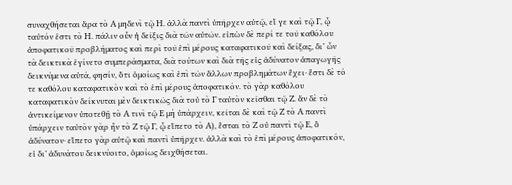συναχθήσεται ἄρα τὸ Α μηδενὶ τῷ Η. ἀλλὰ παντὶ ὑπῆρχεν αὐτῷ, εἴ γε καὶ τῷ Γ, ᾧ ταὐτόν ἐστι τὸ Η. πάλιν οὖν ἡ δεῖξις διὰ τῶν αὐτῶν. εἰπὼν δὲ περί τε τοῦ καθόλου ἀποφατικοῦ προβλήματος καὶ περὶ τοῦ ἐπὶ μέρους καταφατικοῦ καὶ δείξας, δι’ ὧν τὰ δεικτικὰ ἐγίνετο συμπεράσματα, διὰ τούτων καὶ διὰ τῆς εἰς ἀδύνατον ἀπαγωγῆς δεικνύμενα αὐτά, φησίν, ὅτι ὁμοίως καὶ ἐπὶ τῶν ἄλλων προβλημάτων ἔχει· ἔστι δὲ τό τε καθόλου καταφατικὸν καὶ τὸ ἐπὶ μέρους ἀποφατικόν. τὸ γὰρ καθόλου καταφατικὸν δείκνυται μὲν δεικτικῶς διὰ τοὐ τὸ Γ ταὐτὸν κεῖσθαι τῷ Z. ἄν δὲ τὸ ἀντικείμενον ὑποτεθῇ τὸ Α τινὶ τῷ E μὴ ὑπάρχειν, κεῖται δὲ καὶ τῷ Z τὸ Α παντὶ ὑπάρχειν ταὐτὸν γὰρ ἦν τὸ Z τῷ Γ, ᾧ εἵπετο τὸ Α), ἔσται τὸ Z οὐ παντὶ τῷ E, ὃ ἀδύνατον· εἵπετο γὰρ αὐτῷ καὶ παντὶ ὑπῆρχεν. ἀλλὰ καὶ τὸ ἐπὶ μέρους ἀποφατικόν, εἰ δι’ ἀδυνάτου δεικνύοιτο, ὁμοίως δειχθήσεται.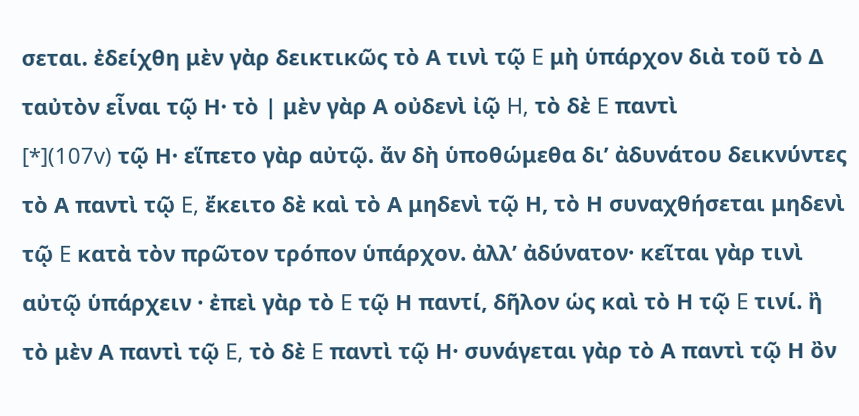σεται. ἐδείχθη μὲν γὰρ δεικτικῶς τὸ Α τινὶ τῷ E μὴ ὑπάρχον διὰ τοῦ τὸ Δ ταὐτὸν εἶναι τῷ Η· τὸ | μὲν γὰρ Α οὐδενὶ ἰῷ H, τὸ δὲ E παντὶ
[*](107v) τῷ Η· εἵπετο γὰρ αὐτῷ. ἄν δὴ ὑποθώμεθα δι’ ἀδυνάτου δεικνύντες τὸ Α παντὶ τῷ E, ἔκειτο δὲ καὶ τὸ Α μηδενὶ τῷ Η, τὸ Η συναχθήσεται μηδενὶ τῷ E κατὰ τὸν πρῶτον τρόπον ὑπάρχον. ἀλλ’ ἀδύνατον· κεῖται γὰρ τινὶ αὐτῷ ὑπάρχειν · ἐπεὶ γὰρ τὸ E τῷ Η παντί, δῆλον ὡς καὶ τὸ Η τῷ E τινί. ἢ τὸ μὲν Α παντὶ τῷ E, τὸ δὲ E παντὶ τῷ Η· συνάγεται γὰρ τὸ Α παντὶ τῷ Η ὂν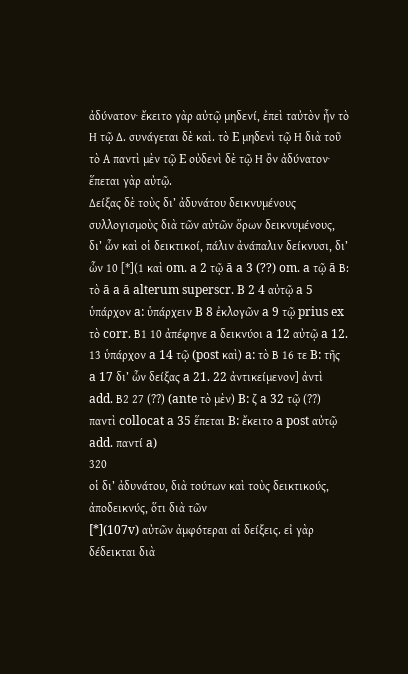ἀδύνατον· ἔκειτο γὰρ αὐτῷ μηδενί, ἐπεὶ ταὐτὸν ἦν τὸ Η τῷ Δ. συνάγεται δὲ καὶ. τὸ E μηδενὶ τῷ Η διὰ τοῦ τὸ Α παντὶ μὲν τῷ E οὐδενὶ δὲ τῷ Η ὂν ἀδύνατον· ἕπεται γὰρ αὐτῷ.
Δείξας δὲ τοὺς δι’ ἀδυνάτου δεικνυμένους συλλογισμοὺς διὰ τῶν αὐτῶν ὅρων δεικνυμένους, δι’ ὧν καὶ οἱ δεικτικοί, πάλιν ἀνάπαλιν δείκνυσι, δι’ ὧν 10 [*](1 καὶ om. a 2 τῷ ā a 3 (??) om. a τῷ ā Β: τὸ ā a ā alterum superscr. B 2 4 αὐτῷ a 5 ὑπάρχον a: ὑπάρχειν B 8 ἐκλογῶν a 9 τῷ prius ex τὸ corr. Β1 10 ἀπέφηνε a δεικνύοι a 12 αὐτῷ a 12. 13 ὑπάρχον a 14 τῷ (post καὶ) a: τὸ Β 16 τε B: τῆς a 17 δι’ ὧν δείξας a 21. 22 ἀντικείμενον] ἀντὶ add. Β2 27 (??) (ante τὸ μὲν) B: ζ a 32 τῷ (??) παντὶ collocat a 35 ἕπεται B: ἔκειτο a post αὐτῷ add. παντί a)
320
οἱ δι’ ἀδυνάτου, διὰ τούτων καὶ τοὺς δεικτικούς, ἀποδεικνύς, ὅτι διὰ τῶν
[*](107v) αὐτῶν ἀμφότεραι αἱ δείξεις. εἰ γὰρ δέδεικται διὰ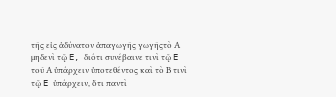τῆς εἰς ἀδύνατον ἀπαγωγῆς γωγῆςτὸ Α μηδενὶ τῷ E, διότι συνέβαινε τινὶ τῷ E τοῦ Α ὑπάρχειν ὑποτεθέντος καὶ τὸ Β τινὶ τῷ E ὑπάρχειν, ὅτι παντὶ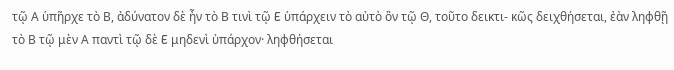τῷ Α ὑπῆρχε τὸ Β, ἀδύνατον δὲ ἦν τὸ Β τινὶ τῷ E ὑπάρχειν τὸ αὐτὸ ὂν τῷ Θ, τοῦτο δεικτι- κῶς δειχθήσεται, ἐὰν ληφθῇ τὸ Β τῷ μὲν Α παντὶ τῷ δὲ E μηδενὶ ὐπάρχον· ληφθήσεται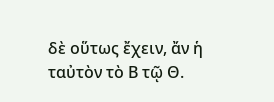δὲ οὕτως ἔχειν, ἄν ἡ ταὐτὸν τὸ Β τῷ Θ.